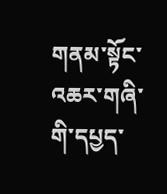གནམ་སྟོང་འཆར་གཞི་གི་དཔྱད་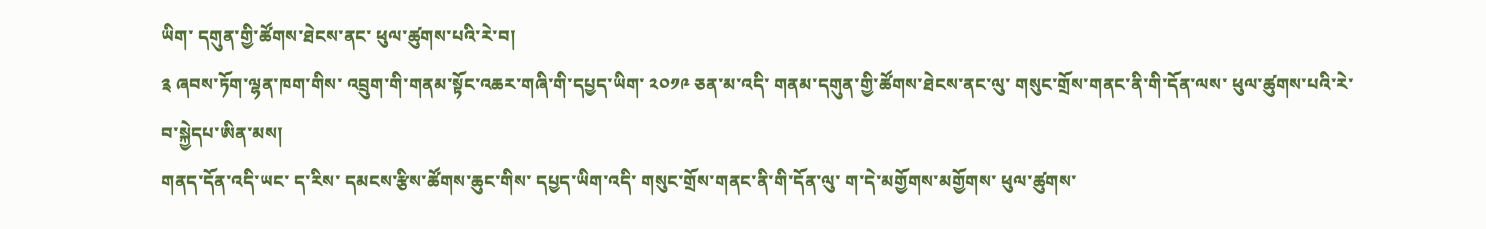ཡིག་ དགུན་གྱི་ཚོགས་ཐེངས་ནང་ ཕུལ་ཚུགས་པའི་རེ་བ།
༉ ཞབས་ཏོག་ལྷན་ཁག་གིས་ འབྲུག་གི་གནམ་སྟོང་འཆར་གཞི་གི་དཔྱད་ཡིག་ ༢༠༡༩ ཅན་མ་འདི་ གནམ་དགུན་གྱི་ཚོགས་ཐེངས་ནང་ལུ་ གསུང་གྲོས་གནང་ནི་གི་དོན་ལས་ ཕུལ་ཚུགས་པའི་རེ་བ་སྐྱེདཔ་ཨིན་མས།
གནད་དོན་འདི་ཡང་ ད་རིས་ དམངས་རྩིས་ཚོགས་ཆུང་གིས་ དཔྱད་ཡིག་འདི་ གསུང་གྲོས་གནང་ནི་གི་དོན་ལུ་ ག་དེ་མགྱོགས་མགྱོགས་ ཕུལ་ཚུགས་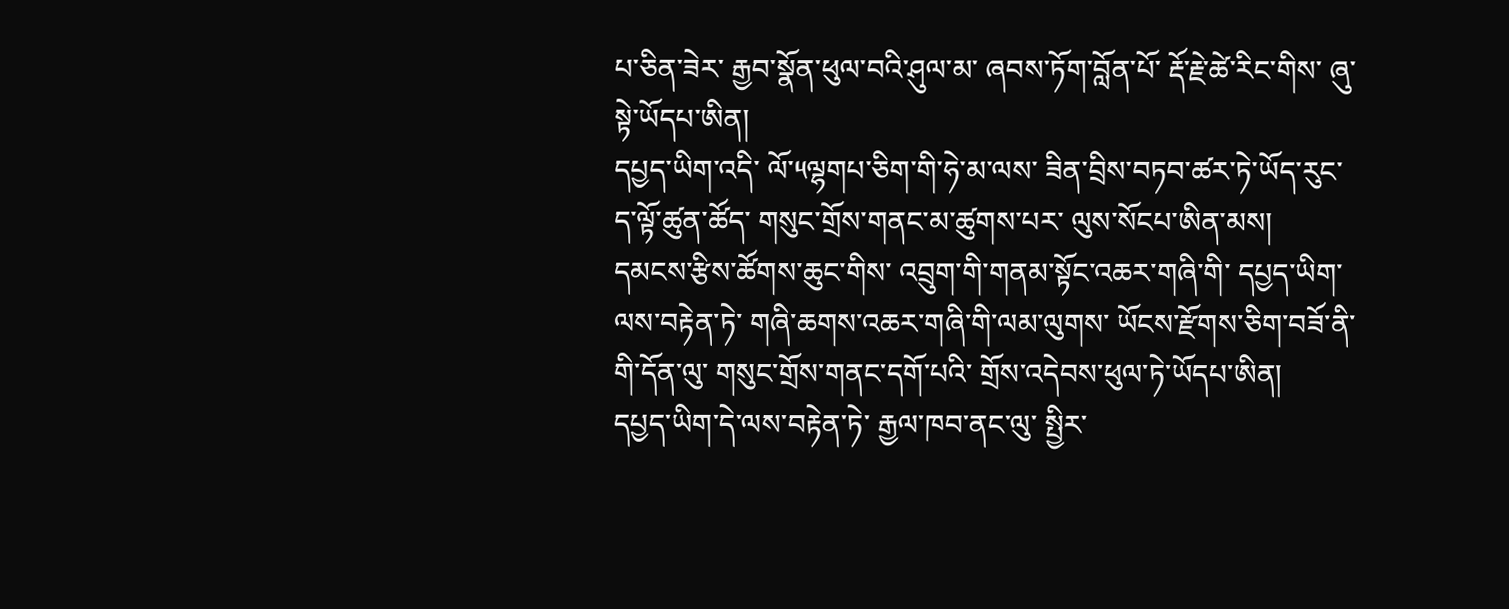པ་ཅིན་ཟེར་ རྒྱབ་སྣོན་ཕུལ་བའི་ཤུལ་མ་ ཞབས་ཏོག་བློན་པོ་ རྡོ་རྗེ་ཚེ་རིང་གིས་ ཞུ་སྟེ་ཡོདཔ་ཨིན།
དཔྱད་ཡིག་འདི་ ལོ་༥ལྷགཔ་ཅིག་གི་ཧེ་མ་ལས་ ཟིན་བྲིས་བཏབ་ཚར་ཏེ་ཡོད་རུང་ ད་ལྟོ་ཚུན་ཚོད་ གསུང་གྲོས་གནང་མ་ཚུགས་པར་ ལུས་སོངཔ་ཨིན་མས།
དམངས་རྩིས་ཚོགས་ཆུང་གིས་ འབྲུག་གི་གནམ་སྟོང་འཆར་གཞི་གི་ དཔྱད་ཡིག་ལས་བརྟེན་ཏེ་ གཞི་ཆགས་འཆར་གཞི་གི་ལམ་ལུགས་ ཡོངས་རྫོགས་ཅིག་བཟོ་ནི་གི་དོན་ལུ་ གསུང་གྲོས་གནང་དགོ་པའི་ གྲོས་འདེབས་ཕུལ་ཏེ་ཡོདཔ་ཨིན།
དཔྱད་ཡིག་དེ་ལས་བརྟེན་ཏེ་ རྒྱལ་ཁབ་ནང་ལུ་ སྤྱིར་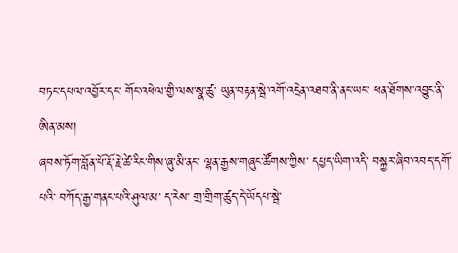བཏང་དཔལ་འབྱོར་དང་ གོང་འཕེལ་གྱི་ལས་སྣ་ཚུ་ ཡུན་བརྟན་སྦེ་འགོ་འདྲེན་འཐབ་ནི་ནང་ཡང་ ཕན་ཐོགས་འབྱུང་ནི་ཨིན་མས།
ཞབས་ཏོག་བློན་པོ་རྡོ་རྗེ་ཚེ་རིང་གིས་ཞུ་མི་ནང་ ལྷན་རྒྱས་གཞུང་ཚོགས་ཀྱིས་ དཔྱད་ཡིག་འདི་ བསྐྱར་ཞིབ་འབད་དགོ་པའི་ བཀོད་རྒྱ་གནང་པའི་ཤུལ་མ་ ད་རེས་ གྲ་གྲིག་ཚུད་དེ་ཡོདཔ་སྦེ་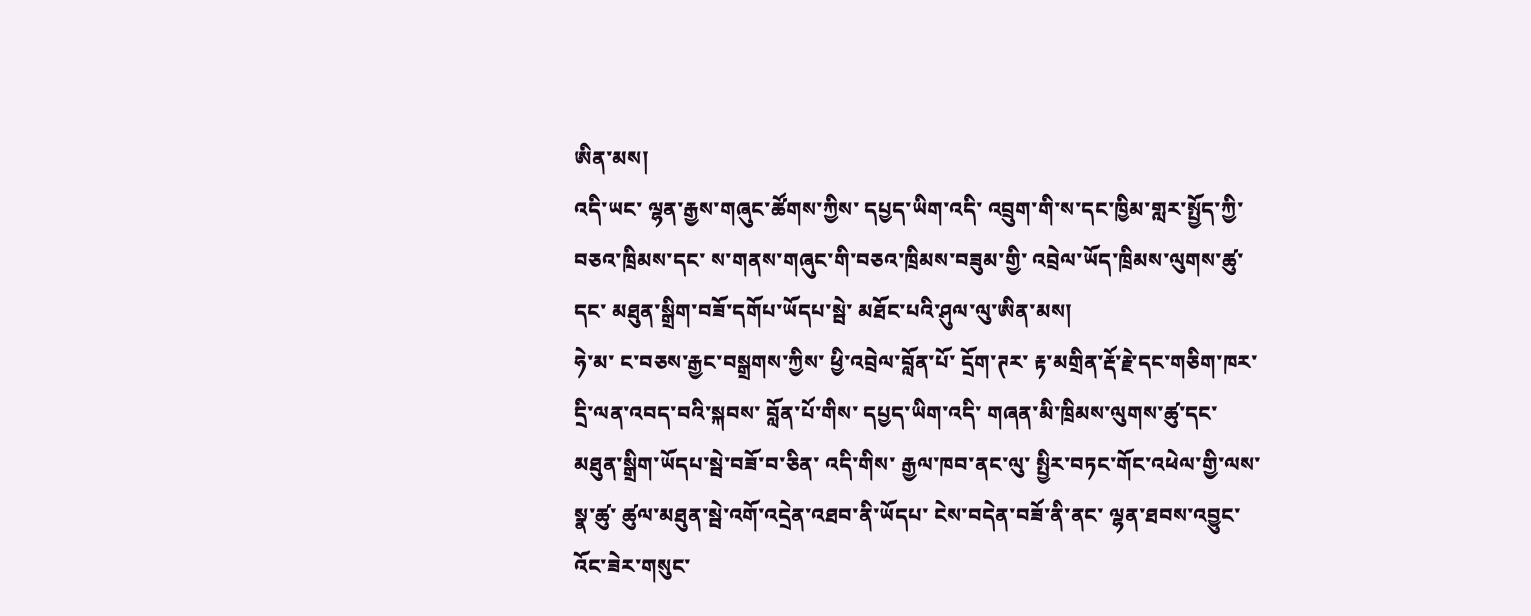ཨིན་མས།
འདི་ཡང་ ལྷན་རྒྱས་གཞུང་ཚོགས་ཀྱིས་ དཔྱད་ཡིག་འདི་ འབྲུག་གི་ས་དང་ཁྱིམ་གླར་སྤྱོད་ཀྱི་བཅའ་ཁྲིམས་དང་ ས་གནས་གཞུང་གི་བཅའ་ཁྲིམས་བཟུམ་གྱི་ འབྲེལ་ཡོད་ཁྲིམས་ལུགས་ཚུ་དང་ མཐུན་སྒྲིག་བཟོ་དགོཔ་ཡོདཔ་སྦེ་ མཐོང་པའི་ཤུལ་ལུ་ཨིན་མས།
ཧེ་མ་ ང་བཅས་རྒྱང་བསྒྲགས་ཀྱིས་ ཕྱི་འབྲེལ་བློན་པོ་ དྲོག་ཊར་ རྟ་མགྲིན་རྡོ་རྗེ་དང་གཅིག་ཁར་ དྲི་ལན་འབད་བའི་སྐབས་ བློན་པོ་གིས་ དཔྱད་ཡིག་འདི་ གཞན་མི་ཁྲིམས་ལུགས་ཚུ་དང་ མཐུན་སྒྲིག་ཡོདཔ་སྦེ་བཟོ་བ་ཅིན་ འདི་གིས་ རྒྱལ་ཁབ་ནང་ལུ་ སྤྱིར་བཏང་གོང་འཕེལ་གྱི་ལས་སྣ་ཚུ་ ཚུལ་མཐུན་སྦེ་འགོ་འདྲེན་འཐབ་ནི་ཡོདཔ་ ངེས་བདེན་བཟོ་ནི་ནང་ ལྷན་ཐབས་འབྱུང་འོང་ཟེར་གསུང་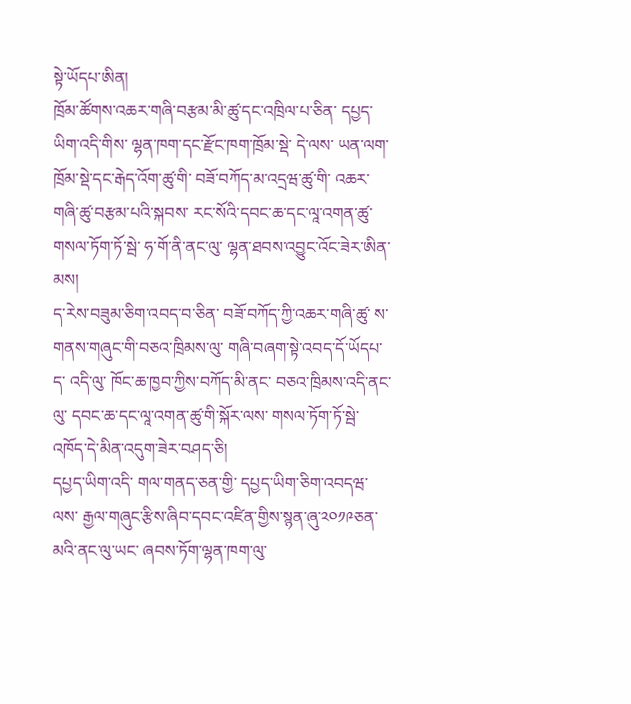སྟེ་ཡོདཔ་ཨིན།
ཁྲོམ་ཚོགས་འཆར་གཞི་བརྩམ་མི་ཚུ་དང་འཁྲིལ་པ་ཅིན་ དཔྱད་ཡིག་འདི་གིས་ ལྷན་ཁག་དང་རྫོང་ཁག་ཁྲོམ་སྡེ་ དེ་ལས་ ཡན་ལག་ཁྲོམ་སྡེ་དང་རྒེད་འོག་ཚུ་གི་ བཟོ་བཀོད་མ་འདྲཝ་ཚུ་གི་ འཆར་གཞི་ཚུ་བརྩམ་པའི་སྐབས་ རང་སོའི་དབང་ཆ་དང་ལཱ་འགན་ཚུ་ གསལ་ཏོག་ཏོ་སྦེ་ ཧ་གོ་ནི་ནང་ལུ་ ལྷན་ཐབས་འབྱུང་འོང་ཟེར་ཨིན་མས།
ད་རེས་བཟུམ་ཅིག་འབད་བ་ཅིན་ བཟོ་བཀོད་ཀྱི་འཆར་གཞི་ཚུ་ ས་གནས་གཞུང་གི་བཅའ་ཁྲིམས་ལུ་ གཞི་བཞག་སྟེ་འབད་དོ་ཡོདཔ་ད་ འདི་ལུ་ ཁོང་ཆ་ཁྱབ་ཀྱིས་བཀོད་མི་ནང་ བཅའ་ཁྲིམས་འདི་ནང་ལུ་ དབང་ཆ་དང་ལཱ་འགན་ཚུ་གི་སྐོར་ལས་ གསལ་ཏོག་ཏོ་སྦེ་ འཁོད་དེ་མིན་འདུག་ཟེར་བཤད་ཅི།
དཔྱད་ཡིག་འདི་ གལ་གནད་ཅན་གྱི་ དཔྱད་ཡིག་ཅིག་འབདཝ་ལས་ རྒྱལ་གཞུང་རྩིས་ཞིབ་དབང་འཛིན་གྱིས་སྙན་ཞུ་༢༠༡༩ཅན་མའི་ནང་ལུ་ཡང་ ཞབས་ཏོག་ལྷན་ཁག་ལུ་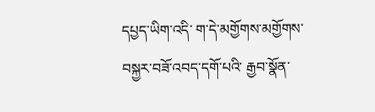དཔྱད་ཡིག་འདི་ ག་དེ་མགྱོགས་མགྱོགས་ བསྐྱར་བཟོ་འབད་དགོ་པའི་ རྒྱབ་སྣོན་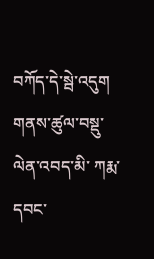བཀོད་དེ་སྦེ་འདུག
གནས་ཚུལ་བསྡུ་ལེན་འབད་མི་ ཀརྨ་དབང་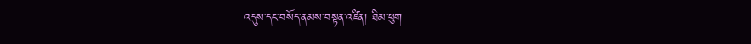འདུས་དང་བསོད་ནམས་བསྟན་འཛིན། ཐིམ་ཕུག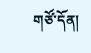གཙོ་དོན།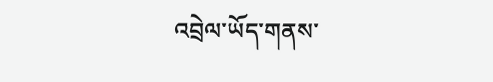འབྲེལ་ཡོད་གནས་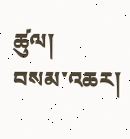ཚུལ།
བསམ་འཆར།